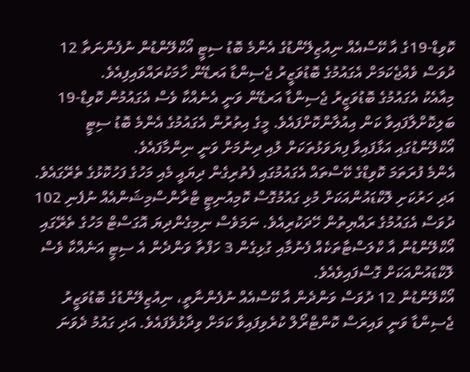ކޮވިޑް-19ގެ އާ ކޭސްއެއް ނިއުޒިލޭންޑުގެ އެންމެ ބޮޑު ސިޓީ އޯކްލޭންޑުން ނުފެންނަތާ 12 ދުވަސް ވެއްޖެކަމަށް އެގައުމުގެ ބޮޑުވަޒީރު ޖެސިންޑާ އަރޑޭން ހާމަކުރައްވައިފިއެވެ.
މިއާއެކު އެގައުމުގެ ބޮޑުވަޒީރު ޖެސިންޑާ އަރޑޭން ވަނީ އެނެއްކާ ވެސް އެގައުމުން ކޮވިޑް-19 ބަލިކޮށްލާފައިވާ ކަން އިއުލާންކޮށްފައެވެ. މީގެ އިތުރުން އެގައުމުގެ އެންމެ ބޮޑު ސިޓީ އޯކްލޭންޑުގައި އަޅާފައިވާ ފިޔަވަޅުތަކަށް ލުއި ދިނުމަށް ވަނީ ނިންމާފައެވެ.
އެންމެ ފުރަތަމަ ކޮވިޑްގެ ކޭސްތައް އެގައުމުގައި ފެތުރިގެން ދިޔައީ މެއި މަހުގެ ފަހުކޮޅުގެ ތެރޭގައެވެ. އަދި ހަރުކަށި ލޮކްޑައުންއަކަށް މުޅި ގައުމުގޮސް ކޮމިއުނިޓީ ޓްރާންސްމިޝަންއެއް ނުފެނި 102 ދުވަސް އެގައުމުގެ ރައްޔިތުން ހޭދަކުރިއެވެ. ނަމަވެސް ނިމިގެންދިޔަ އޮގަސްޓް މަހުގެ ތެރޭގައި އޯކްލޭންޑުން އާ ކްލަސްޓާތަކެއް ފެނުމާއި ގުޅިގެން 3 ހަފްތާ ވަންދެން އެ ސިޓީ އަނެއްކާ ވެސް ލޮކްޑައުންއަކަށް ގޮސްފައިވެއެވެ.
އޯކްލޭންޑުން 12 ދުވަސް ވަންދެން އާ ކޭސްއެއް ނުފެންނާތީ، ނިއުޒިލޭންޑުގެ ބޮޑުވަޒީރު ޖެސިންޑާ ވަނީ ވައިރަސް ކޮންޓްރޯލް ކުރެވިފައިވާ ކަމަށް ވިދާޅުވެފައެވެ. އަދި ގައުމު ދެވަނަ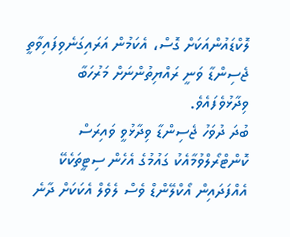ލޮކްޑައުންއަކަށް ގޮސް، އެކަމުން އަރައިގަނެވިފައިވާތީ ޖެސިންޑާ ވަނީ ރައްޔިތުންނަށް މަރުހަބާ ވިދާޅުވެފައެވެ.
ބުދަ ދުވަހު ޖެސިންޑާ ވިދާޅުވީ ވައިރަސް ކޮންޓްރޯލްވުމާއެކު ގައުމުގެ އެހެން ސިޓީތަކެކޭ އެއްފަދައިން އޯކްލޭންޑް ވެސް ލެވެލް އެކަކަށް ދާނެ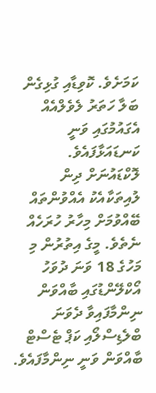ކަމަށެވެ. ކޮވިޑާއި ގުޅިގެން ބަލާ ހަތަރު ލެވެލްއެއް އެގައުމުގައި ވަނީ ކަނޑައަޅާފައެވެ.
ލޮކްޑައުނަށް ދިން ލުއިތަކާއެކު އެއްވުންތައް ބޭއްވުމަށް މިހާރު ހުރަހެއް ނެތެވެ. މީގެ އިތުރުން މި މަހުގެ 18 ވަނަ ދުވަހު އޯކްލޭންޑުގައި ބާއްވަން ނިންމާފައިވާ ދެވަނަ ބްލެޑިސްލޯއި ކަޕް ޓެސްޓް ބާއްވަން ވަނީ ނިންމާފައެވެ.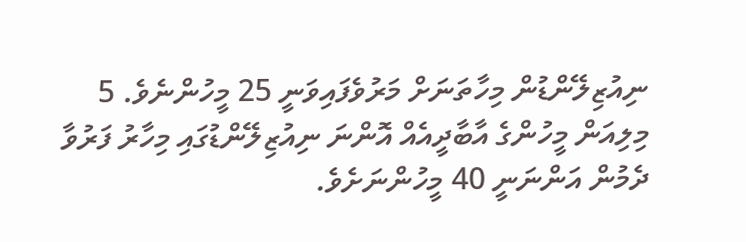ނިއުޒިލޭންޑުން މިހާތަނަށް މަރުވެފައިވަނީ 25 މީހުންނެވެ. 5 މިލިއަން މީހުންގެ އާބާދީއެއް އޮންނަ ނިއުޒިލޭންޑުގައި މިހާރު ފަރުވާ ދެމުން އަންނަނީ 40 މީހުންނަށެވެ.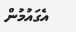އެގައުމުން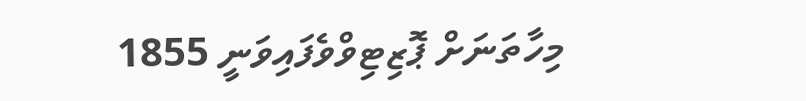މިހާތަނަށް ޕޮޒިޓިވްވެފައިވަނީ 1855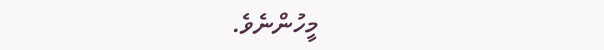މީހުންނެވެ.